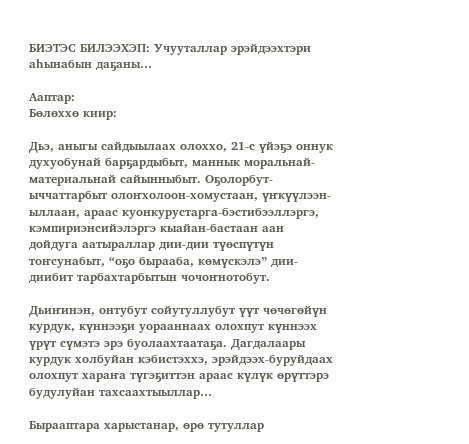БИЭТЭС БИЛЭЭХЭП: Учууталлар эрэйдээхтэри аһынабын даҕаны…

Ааптар:
Бөлөххө киир:

Дьэ, аныгы сайдыылаах олоххо, 21-с үйэҕэ оннук духуобунай барҕардыбыт, маннык моральнай-материальнай сайынныбыт. Оҕолорбут-ыччаттарбыт олоҥхолоон-хомустаан, үҥкүүлээн-ыллаан, араас куонкурустарга-бэстибээллэргэ, кэмпириэнсийэлэргэ кыайан-бастаан аан дойдуга аатыраллар дии-дии түөспүтүн тоҥсунабыт, “оҕо бырааба, көмүскэлэ” дии-диибит тарбахтарбытын чочоҥнотобут.

Дьиҥинэн, онтубут сойутуллубут үүт чөчөгөйүн курдук, күннээҕи уорааннаах олохпут күннээх үрүт сүмэтэ эрэ буолаахтаатаҕа. Дагдалаары курдук холбуйан кэбистэххэ, эрэйдээх-буруйдаах олохпут хараҥа түгэҕиттэн араас күлүк өрүттэрэ будулуйан тахсаахтыыллар…

Бырааптара харыстанар, өрө тутуллар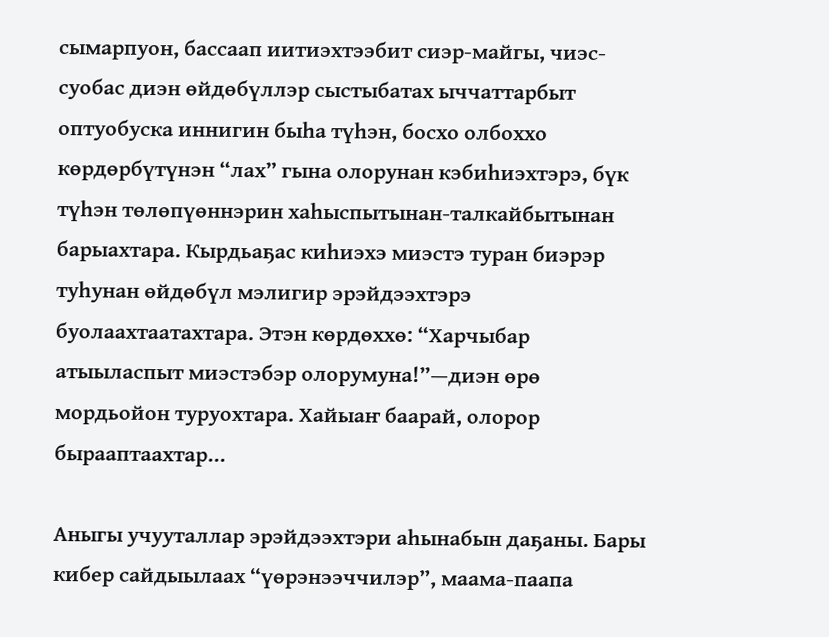сымарпуон, бассаап иитиэхтээбит сиэр-майгы, чиэс-суобас диэн өйдөбүллэр сыстыбатах ыччаттарбыт оптуобуска иннигин быһа түһэн, босхо олбоххо көрдөрбүтүнэн “лах” гына олорунан кэбиһиэхтэрэ, бүк түһэн төлөпүөннэрин хаһыспытынан-талкайбытынан барыахтара. Кырдьаҕас киһиэхэ миэстэ туран биэрэр туһунан өйдөбүл мэлигир эрэйдээхтэрэ буолаахтаатахтара. Этэн көрдөххө: “Харчыбар атыыласпыт миэстэбэр олорумуна!”—диэн өрө мордьойон туруохтара. Хайыаҥ баарай, олорор бырааптаахтар…

Аныгы учууталлар эрэйдээхтэри аһынабын даҕаны. Бары кибер сайдыылаах “үөрэнээччилэр”, маама-паапа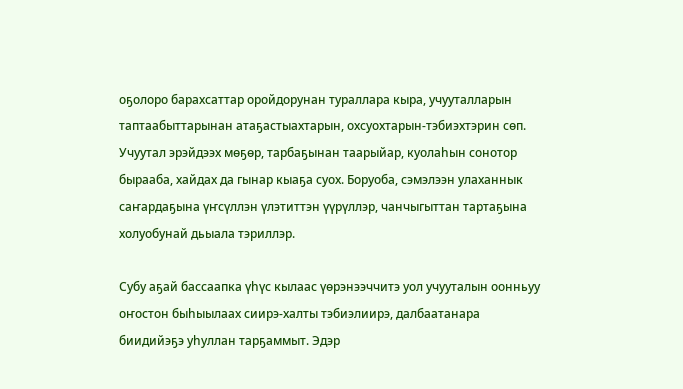оҕолоро барахсаттар оройдорунан тураллара кыра, учууталларын таптаабыттарынан атаҕастыахтарын, охсуохтарын-тэбиэхтэрин сөп. Учуутал эрэйдээх мөҕөр, тарбаҕынан таарыйар, куолаһын сонотор бырааба, хайдах да гынар кыаҕа суох. Боруоба, сэмэлээн улаханнык саҥардаҕына үҥсүллэн үлэтиттэн үүрүллэр, чанчыгыттан тартаҕына холуобунай дьыала тэриллэр.

Субу аҕай бассаапка үһүс кылаас үөрэнээччитэ уол учууталын оонньуу оҥостон быһыылаах сиирэ-халты тэбиэлиирэ, далбаатанара биидийэҕэ уһуллан тарҕаммыт. Эдэр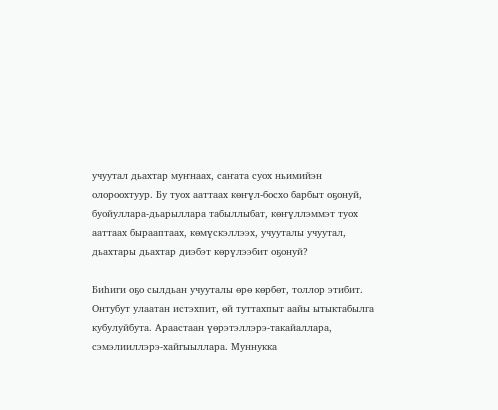учуутал дьахтар муҥнаах, саҥата суох ньимийэн олороохтуур. Бу туох ааттаах көҥүл-босхо барбыт оҕонуй, буойуллара-дьарыллара табыллыбат, көҥүллэммэт туох ааттаах бырааптаах, көмүскэллээх, учууталы учуутал, дьахтары дьахтар диэбэт көрүлээбит оҕонуй?

Биһиги оҕо сылдьан учууталы өрө көрбөт, толлор этибит. Онтубут улаатан истэхпит, өй туттахпыт аайы ытыктабылга кубулуйбута. Араастаан үөрэтэллэрэ-такайаллара, сэмэлииллэрэ-хайгыыллара. Муннукка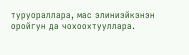туруораллара, мас элиниэйкэнэн оройгун да чохоохтууллара.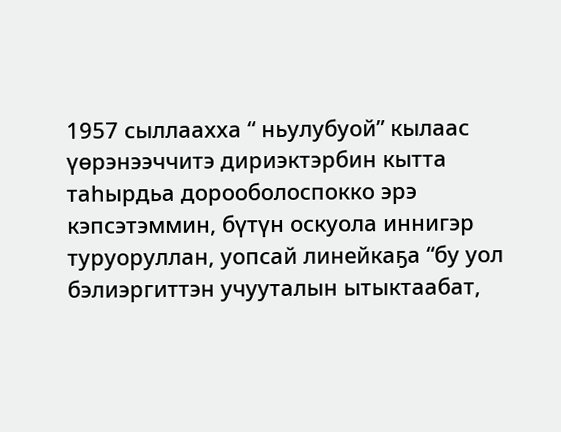1957 сыллаахха “ ньулубуой” кылаас үөрэнээччитэ дириэктэрбин кытта таһырдьа дорооболоспокко эрэ кэпсэтэммин, бүтүн оскуола иннигэр туруоруллан, уопсай линейкаҕа “бу уол бэлиэргиттэн учууталын ытыктаабат,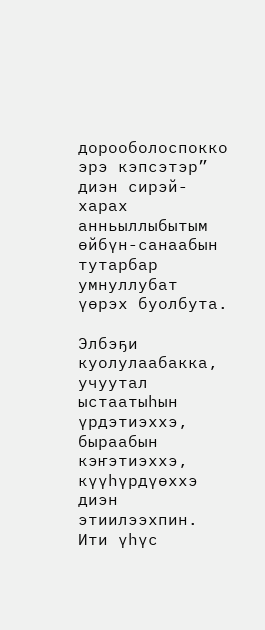дорооболоспокко эрэ кэпсэтэр” диэн сирэй-харах анньыллыбытым өйбүн-санаабын тутарбар умнуллубат үөрэх буолбута.

Элбэҕи куолулаабакка, учуутал ыстаатыһын үрдэтиэххэ, быраабын кэҥэтиэххэ, күүһүрдүөххэ диэн этиилээхпин. Ити үһүс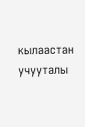кылаастан учууталы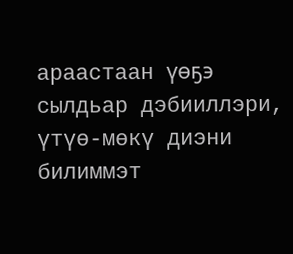араастаан үөҕэ сылдьар дэбииллэри, үтүө-мөкү диэни билиммэт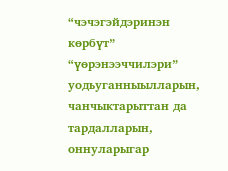“чэчэгэйдэринэн көрбүт” “үөрэнээччилэри” уодьуганныылларын, чанчыктарыттан да тардалларын, оннуларыгар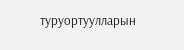туруортуулларын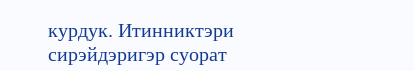курдук. Итинниктэри сирэйдэригэр суорат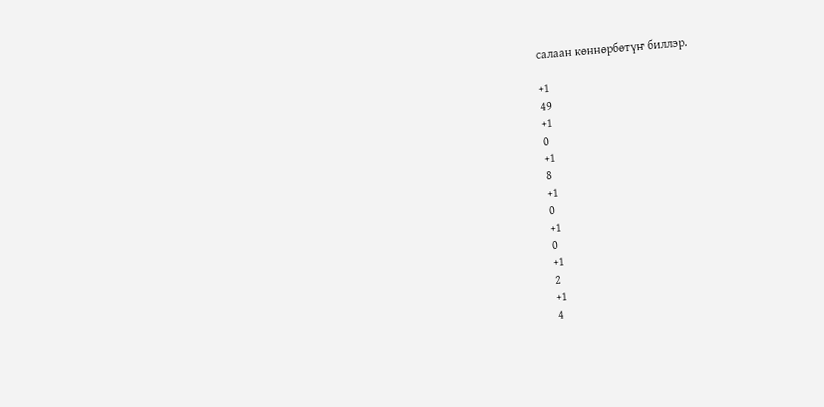салаан көннөрбөтүҥ биллэр.

+1
49
+1
0
+1
8
+1
0
+1
0
+1
2
+1
4